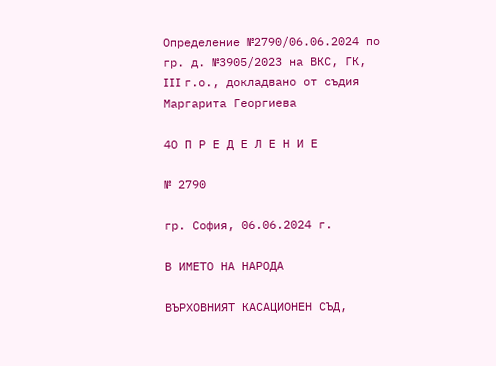Определение №2790/06.06.2024 по гр. д. №3905/2023 на ВКС, ГК, III г.о., докладвано от съдия Маргарита Георгиева

4О П Р Е Д Е Л Е Н И Е

№ 2790

гр. София, 06.06.2024 г.

В ИМЕТО НА НАРОДА

ВЪРХОВНИЯТ КАСАЦИОНЕН СЪД,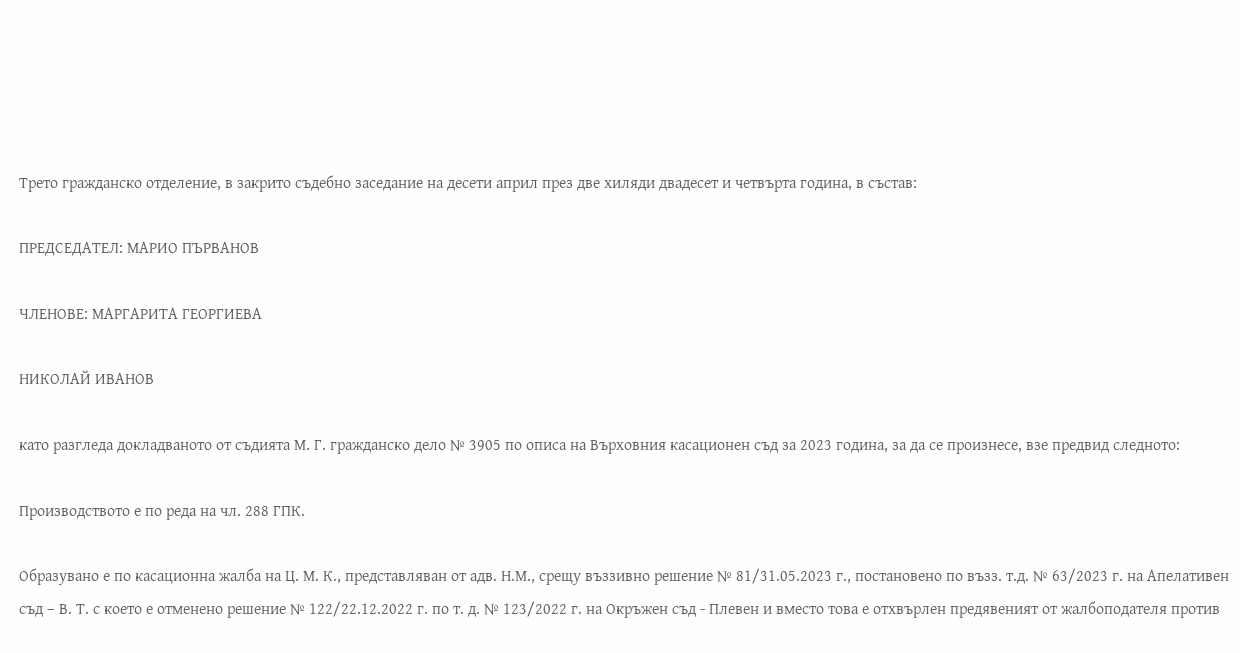Трето гражданско отделение, в закрито съдебно заседание на десети април през две хиляди двадесет и четвърта година, в състав:

ПРЕДСЕДАТЕЛ: МАРИО ПЪРВАНОВ

ЧЛЕНОВЕ: МАРГАРИТА ГЕОРГИЕВА

НИКОЛАЙ ИВАНОВ

като разгледа докладваното от съдията М. Г. гражданско дело № 3905 по описа на Върховния касационен съд за 2023 година, за да се произнесе, взе предвид следното:

Производството е по реда на чл. 288 ГПК.

Образувано е по касационна жалба на Ц. М. К., представляван от адв. Н.М., срещу въззивно решение № 81/31.05.2023 г., постановено по възз. т.д. № 63/2023 г. на Апелативен съд – В. Т. с което е отменено решение № 122/22.12.2022 г. по т. д. № 123/2022 г. на Окръжен съд - Плевен и вместо това е отхвърлен предявеният от жалбоподателя против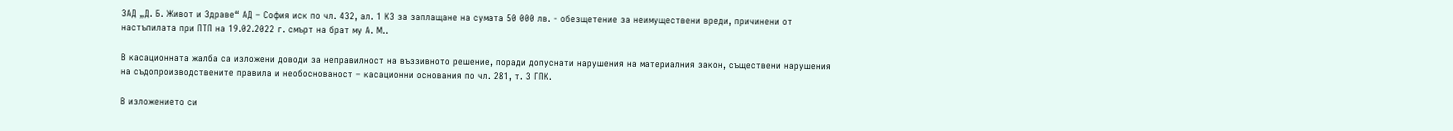ЗАД „Д. Б. Живот и Здраве“ АД – София иск по чл. 432, ал. 1 КЗ за заплащане на сумата 50 000 лв. - обезщетение за неимуществени вреди, причинени от настъпилата при ПТП на 19.02.2022 г. смърт на брат му А. М..

В касационната жалба са изложени доводи за неправилност на въззивното решение, поради допуснати нарушения на материалния закон, съществени нарушения на съдопроизводствените правила и необоснованост – касационни основания по чл. 281, т. 3 ГПК.

В изложението си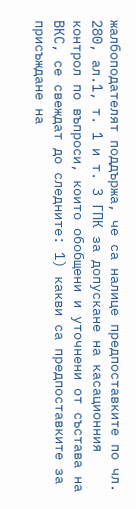жалбоподателят поддържа, че са налице предпоставките по чл. 280, ал.1, т. 1 и т. 3 ГПК за допускане на касационния контрол по въпроси, които обобщени и уточнени от състава на ВКС, се свеждат до следните: 1) какви са предпоставките за присъждане на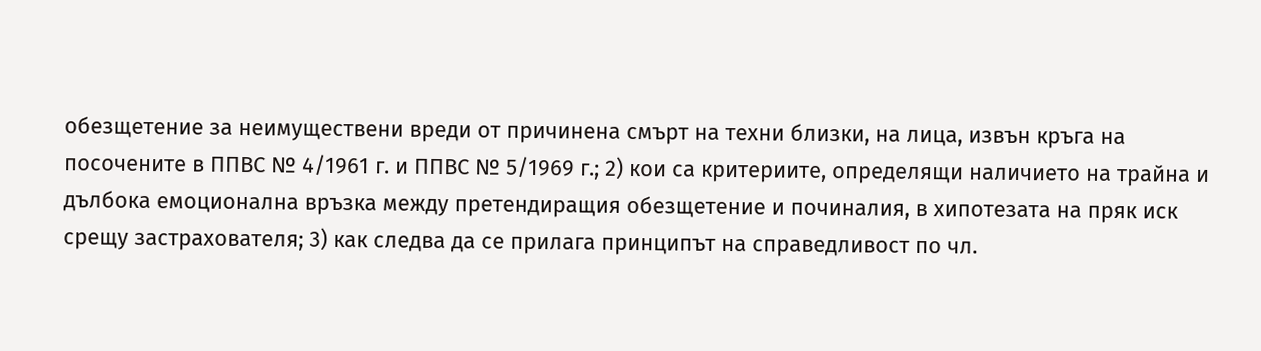обезщетение за неимуществени вреди от причинена смърт на техни близки, на лица, извън кръга на посочените в ППВС № 4/1961 г. и ППВС № 5/1969 г.; 2) кои са критериите, определящи наличието на трайна и дълбока емоционална връзка между претендиращия обезщетение и починалия, в хипотезата на пряк иск срещу застрахователя; 3) как следва да се прилага принципът на справедливост по чл.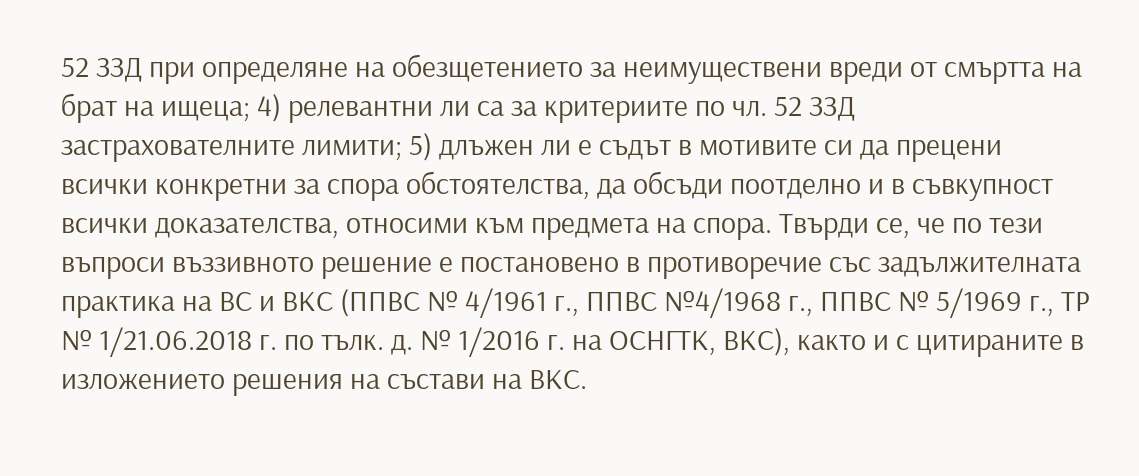52 ЗЗД при определяне на обезщетението за неимуществени вреди от смъртта на брат на ищеца; 4) релевантни ли са за критериите по чл. 52 ЗЗД застрахователните лимити; 5) длъжен ли е съдът в мотивите си да прецени всички конкретни за спора обстоятелства, да обсъди поотделно и в съвкупност всички доказателства, относими към предмета на спора. Твърди се, че по тези въпроси въззивното решение е постановено в противоречие със задължителната практика на ВС и ВКС (ППВС № 4/1961 г., ППВС №4/1968 г., ППВС № 5/1969 г., ТР № 1/21.06.2018 г. по тълк. д. № 1/2016 г. на ОСНГТК, ВКС), както и с цитираните в изложението решения на състави на ВКС.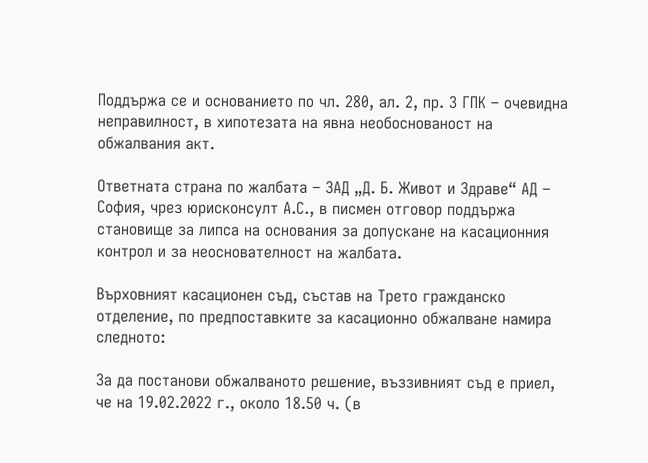Поддържа се и основанието по чл. 280, ал. 2, пр. 3 ГПК – очевидна неправилност, в хипотезата на явна необоснованост на обжалвания акт.

Ответната страна по жалбата – ЗАД „Д. Б. Живот и Здраве“ АД – София, чрез юрисконсулт А.С., в писмен отговор поддържа становище за липса на основания за допускане на касационния контрол и за неоснователност на жалбата.

Върховният касационен съд, състав на Трето гражданско отделение, по предпоставките за касационно обжалване намира следното:

За да постанови обжалваното решение, въззивният съд е приел, че на 19.02.2022 г., около 18.50 ч. (в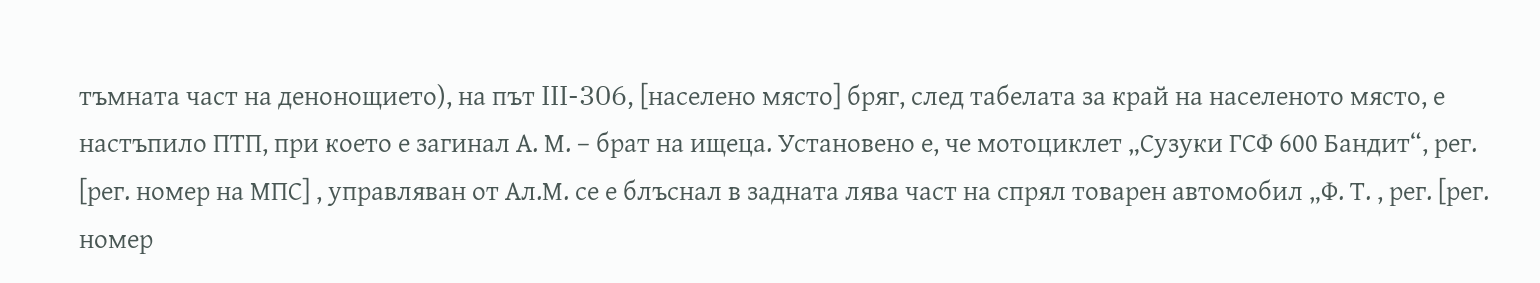тъмната част на денонощието), на път III-306, [населено място] бряг, след табелата за край на населеното място, е настъпило ПТП, при което е загинал А. М. – брат на ищеца. Установено е, че мотоциклет „Сузуки ГСФ 600 Бандит“, рег. [рег. номер на МПС] , управляван от Ал.М. се е блъснал в задната лява част на спрял товарен автомобил „Ф. Т. , рег. [рег. номер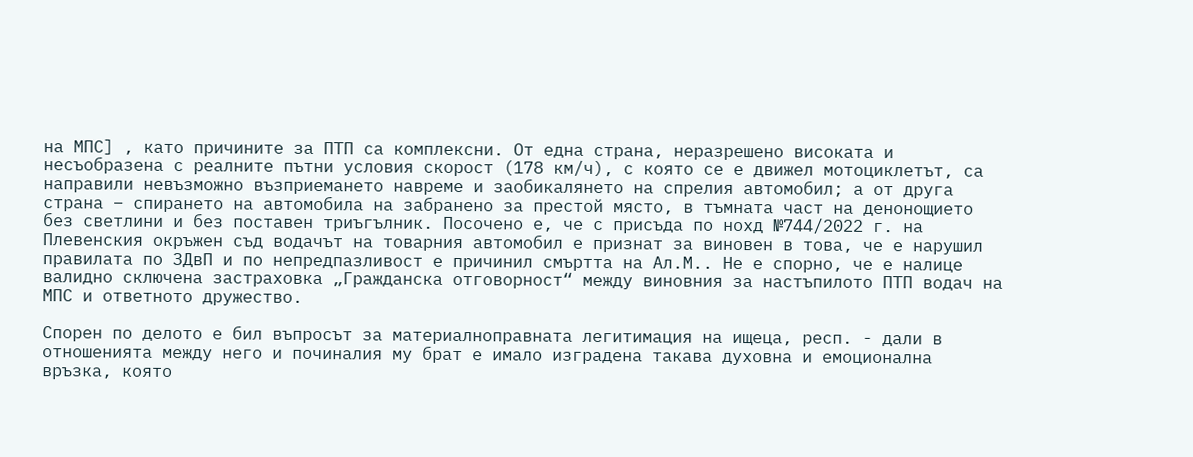на МПС] , като причините за ПТП са комплексни. От една страна, неразрешено високата и несъобразена с реалните пътни условия скорост (178 км/ч), с която се е движел мотоциклетът, са направили невъзможно възприемането навреме и заобикалянето на спрелия автомобил; а от друга страна – спирането на автомобила на забранено за престой място, в тъмната част на денонощието без светлини и без поставен триъгълник. Посочено е, че с присъда по нохд №744/2022 г. на Плевенския окръжен съд водачът на товарния автомобил е признат за виновен в това, че е нарушил правилата по ЗДвП и по непредпазливост е причинил смъртта на Ал.М.. Не е спорно, че е налице валидно сключена застраховка „Гражданска отговорност“ между виновния за настъпилото ПТП водач на МПС и ответното дружество.

Спорен по делото е бил въпросът за материалноправната легитимация на ищеца, респ. - дали в отношенията между него и починалия му брат е имало изградена такава духовна и емоционална връзка, която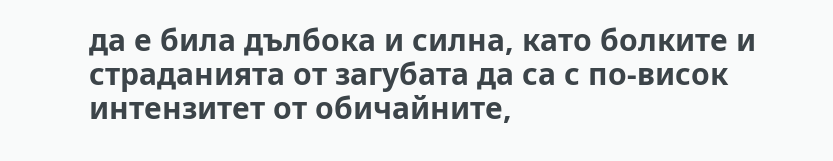да е била дълбока и силна, като болките и страданията от загубата да са с по-висок интензитет от обичайните,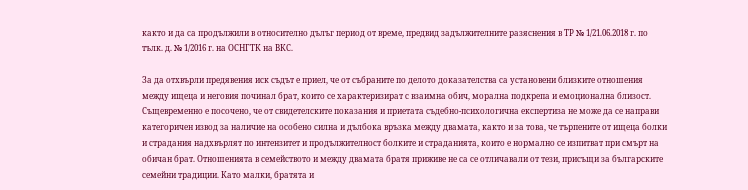както и да са продължили в относително дълъг период от време, предвид задължителните разяснения в ТР № 1/21.06.2018 г. по тълк. д. № 1/2016 г. на ОСНГТК на ВКС.

За да отхвърли предявения иск съдът е приел, че от събраните по делото доказателства са установени близките отношения между ищеца и неговия починал брат, които се характеризират с взаимна обич, морална подкрепа и емоционална близост. Същевременно е посочено, че от свидетелските показания и приетата съдебно-психологична експертиза не може да се направи категоричен извод за наличие на особено силна и дълбока връзка между двамата, както и за това, че търпените от ищеца болки и страдания надхвърлят по интензитет и продължителност болките и страданията, които е нормално се изпитват при смърт на обичан брат. Отношенията в семейството и между двамата братя приживе не са се отличавали от тези, присъщи за българските семейни традиции. Като малки, братята и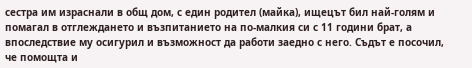сестра им израснали в общ дом, с един родител (майка), ищецът бил най-голям и помагал в отглеждането и възпитанието на по-малкия си с 11 години брат, а впоследствие му осигурил и възможност да работи заедно с него. Съдът е посочил, че помощта и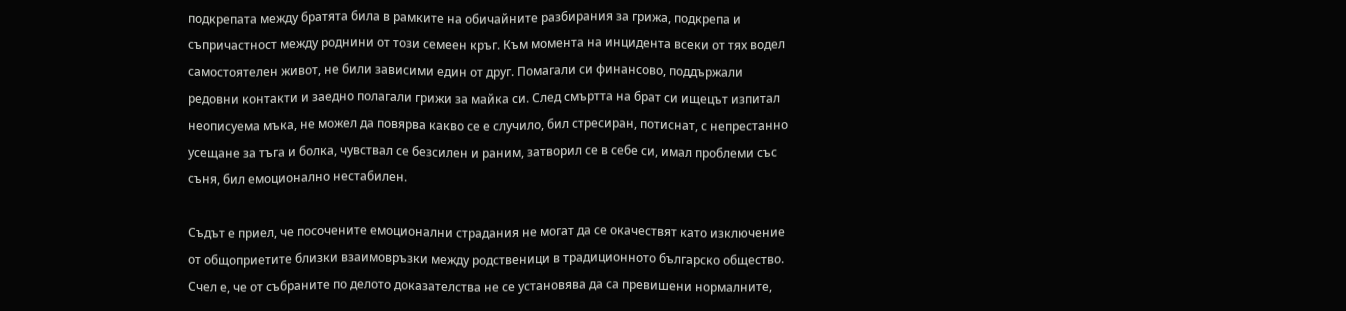подкрепата между братята била в рамките на обичайните разбирания за грижа, подкрепа и съпричастност между роднини от този семеен кръг. Към момента на инцидента всеки от тях водел самостоятелен живот, не били зависими един от друг. Помагали си финансово, поддържали редовни контакти и заедно полагали грижи за майка си. След смъртта на брат си ищецът изпитал неописуема мъка, не можел да повярва какво се е случило, бил стресиран, потиснат, с непрестанно усещане за тъга и болка, чувствал се безсилен и раним, затворил се в себе си, имал проблеми със съня, бил емоционално нестабилен.

Съдът е приел, че посочените емоционални страдания не могат да се окачествят като изключение от общоприетите близки взаимовръзки между родственици в традиционното българско общество. Счел е, че от събраните по делото доказателства не се установява да са превишени нормалните,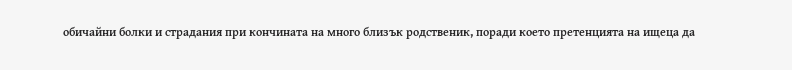обичайни болки и страдания при кончината на много близък родственик, поради което претенцията на ищеца да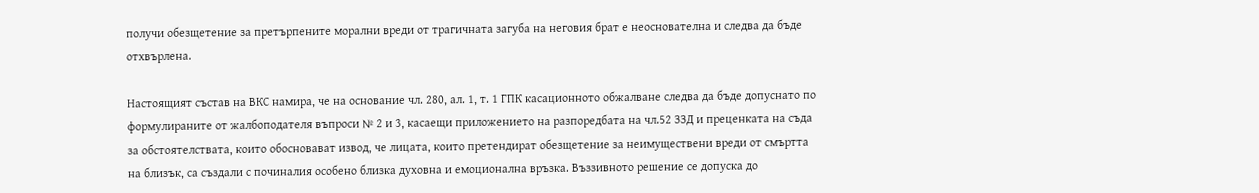получи обезщетение за претърпените морални вреди от трагичната загуба на неговия брат е неоснователна и следва да бъде отхвърлена.

Настоящият състав на ВКС намира, че на основание чл. 280, ал. 1, т. 1 ГПК касационното обжалване следва да бъде допуснато по формулираните от жалбоподателя въпроси № 2 и 3, касаещи приложението на разпоредбата на чл.52 ЗЗД и преценката на съда за обстоятелствата, които обосновават извод, че лицата, които претендират обезщетение за неимуществени вреди от смъртта на близък, са създали с починалия особено близка духовна и емоционална връзка. Въззивното решение се допуска до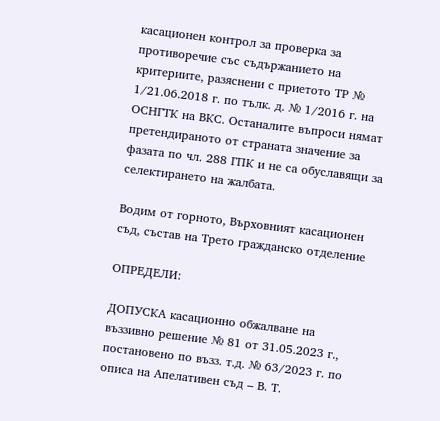касационен контрол за проверка за противоречие със съдържанието на критериите, разяснени с приетото ТР № 1/21.06.2018 г. по тълк. д. № 1/2016 г. на ОСНГТК на ВКС. Останалите въпроси нямат претендираното от страната значение за фазата по чл. 288 ГПК и не са обуславящи за селектирането на жалбата.

Водим от горното, Върховният касационен съд, състав на Трето гражданско отделение

ОПРЕДЕЛИ:

ДОПУСКА касационно обжалване на въззивно решение № 81 от 31.05.2023 г., постановено по възз. т.д. № 63/2023 г. по описа на Апелативен съд – В. Т.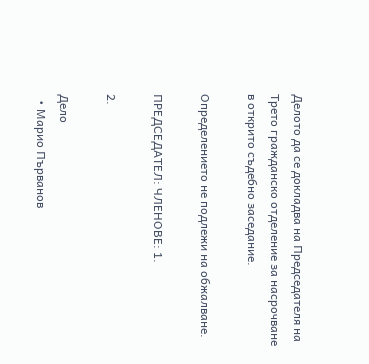Делото да се докладва на Председателя на Трето гражданско отделение за насрочване в открито съдебно заседание.

Определението не подлежи на обжалване.

ПРЕДСЕДАТЕЛ: ЧЛЕНОВЕ: 1.

2.

Дело
  • Марио Първанов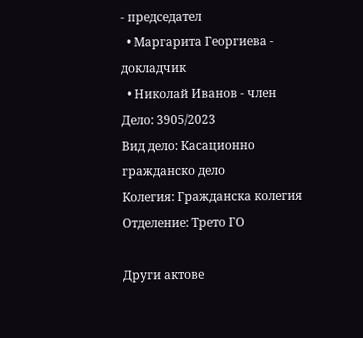- председател
  • Маргарита Георгиева - докладчик
  • Николай Иванов - член
Дело: 3905/2023
Вид дело: Касационно гражданско дело
Колегия: Гражданска колегия
Отделение: Трето ГО

Други актове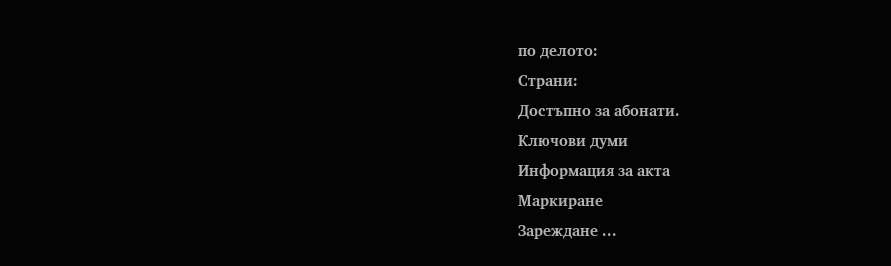по делото:
Страни:
Достъпно за абонати.
Ключови думи
Информация за акта
Маркиране
Зареждане ...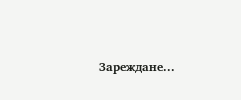Зареждане...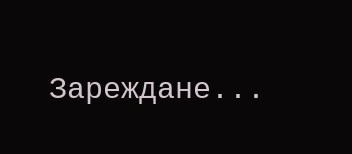Зареждане...